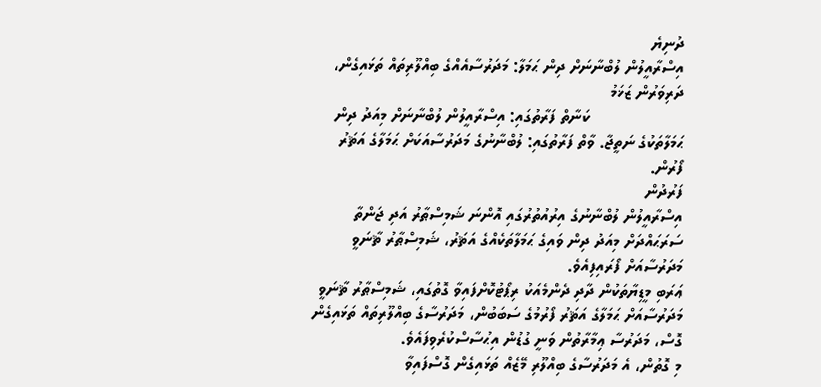ދުނިޔެ
އިސްރާއީލުން ލުބްނާނަށް ދިން ޙަމަލާ: މަދަރުސާއެއްގެ ބިއްލޫރިތައް ތަޅައިގެން، ދަރިވަރުން ޒަޚަމު
                    ކަނާތް ފަރާތުގައި: އިސްރާއީލުން ލުބްނާނަށް މިއަދު ދިން ޙަމަލާތަކުގެ ނަތީޖާ. ވާތް ފަރާތުގައި: ލުބްނާނުގެ މަދަރުސާއަކަށް ޙަމަލާގެ އަޘަރު ފޯރުން.
ފަރުދުން
އިސްރާއީލުން ލުބްނާނުގެ އިރުއުތުރުގައި އޮންނަ ޝަމިސްޠާރު އަދި ޖަންތާ ސަރަޙައްދަށް މިއަދު ދިން ވައިގެ ޙަމަލާތަކެއްގެ އަޘަރު، ޝަމިސްޠާރު ޘާނަވީ މަދަރުސާއަށް ފޯރައިފިއެވެ.
ޢަރަބި މީޑިޔާތަކުން ދާދި ދެންމެއަކު ރިޕޯޓުކޮށްފައިވާ ގޮތުގައި، ޝަމިސްޠާރު ޘާނަވީ މަދަރުސާއަށް ޙަމަލާގެ އަޘަރު ފޯރުމުގެ ސަބަބުން، މަދަރުސާގެ ބިއްލޫރިތައް ތަޅައިގެން ގޮސް، މަދަރުސާ ޢިމާރާތުން ވަނީ ގުޑުން އިޙުސާސްކުރެވިފައެވެ.
މި ގޮތުން، އެ މަދަރުސާގެ ބިއްލޫރި މޭޒެއް ތަޅައިގެން ގޮސްފައިވާ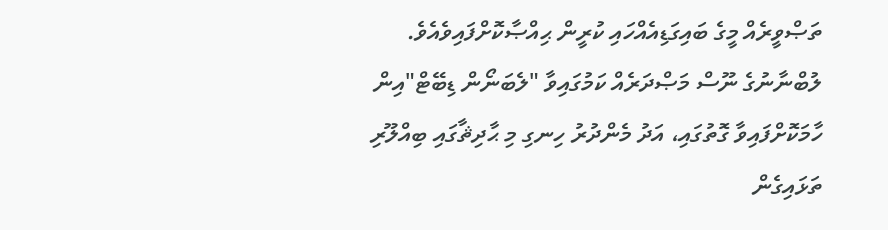ތަޞްވީރެއް މީގެ ބައިގަޑިއެއްހައި ކުރީން ޙިއްޞާކޮށްފައިވެއެވެ.
ލުބްނާނުގެ ނޫސް މަޞްދަރެއް ކަމުގައިވާ "ލެބަނޯން ޑިބޭޓް"އިން ހާމަކޮށްފައިވާ ގޮތުގައި، އަދު މެންދުރު ހިނގި މި ޙާދިޘާގައި ބިއްލޫރި ތަޅައިގެން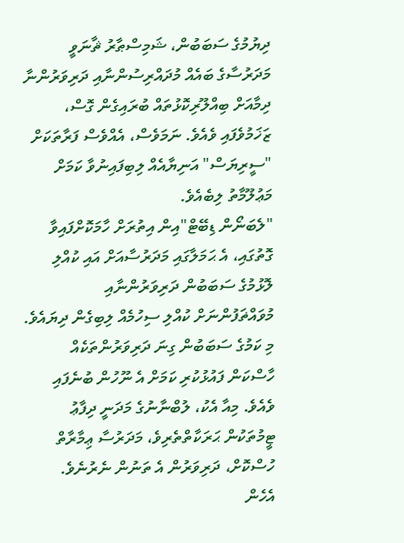ދިޔުމުގެ ސަބަބުން، ޝަމިސްޠާރު ޘާނަވީ މަދަރުސާގެ ބައެއް މުދައްރިސުންނާއި ދަރިވަރުންނާ ދިމާއަށް ބިއްލޫރިކޮޅުތައް ބުރައިގެން ގޮސް، ޒަޚަމުވެފައި ވެއެވެ. ނަމަވެސް، އެއްވެސް ފަރާތަކަށް "ސީރިޔަސް" އަނިޔާއެއް ލިބިފައިނުވާ ކަމަށް މަޢުލޫމާތު ލިބެއެވެ.
"ލެބަނޯން ޑިބޭޓް"އިން އިތުރަށް ހާމަކޮށްފައިވާ ގޮތުގައި، އެ ޙަމަލާގައި މަދަރުސާއަށް އައި ކުއްލި ލޮޅުމުގެ ސަބަބުން ދަރިވަރުންނާއި މުވައްޡަފުންނަށް ކުއްލި ސިހުމެއް ލިބިގެން ދިޔައެވެ. މި ކަމުގެ ސަބަބުން ގިނަ ދަރިވަރުންތަކެއް ހާސްކަން ފައުޅުކުރި ކަމަށް އެ ނޫހުން ބުނެފައި ވެއެވެ. މިއާ އެކު، ލުބްނާނުގެ މަދަނީ ދިފާޢު ޓީމުތަކުން ޙަރަކާތްތެރިވެ، މަދަރުސާ ޢިމާރާތް ހުސްކޮށް، ދަރިވަރުން އެ ތަނުން ނެރުނެވެ.
އެހެން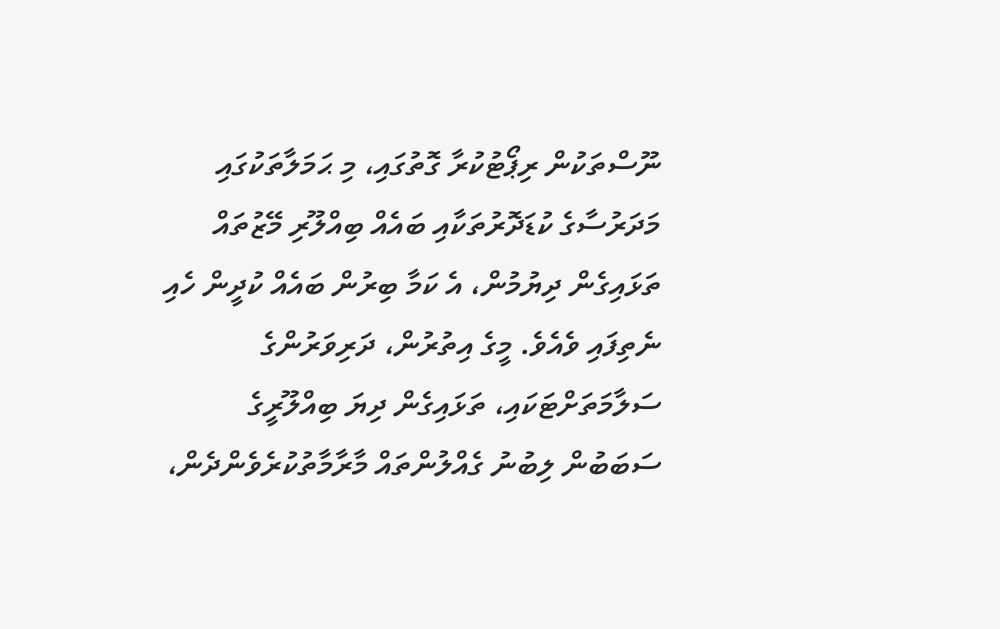ނޫސްތަކުން ރިޕޯޓުކުރާ ގޮތުގައި، މި ޙަމަލާތަކުގައި މަދަރުސާގެ ކުޑަދޮރުތަކާއި ބައެއް ބިއްލޫރި މޭޒުތައް ތަޅައިގެން ދިޔުމުން، އެ ކަމާ ބިރުން ބައެއް ކުދީން ހެއި ނެތިފައި ވެއެވެ. މީގެ އިތުރުން، ދަރިވަރުންގެ ސަލާމަތަށްޓަކައި، ތަޅައިގެން ދިޔަ ބިއްލޫރީގެ ސަބަބުން ލިބުނު ގެއްލުންތައް މާރާމާތުކުރެވެންދެން،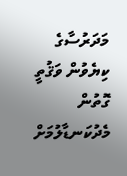މަދަރުސާގެ ކިޔެވުން ވަޤުތީ ގޮތުން މެދުކަނޑާލުމަށް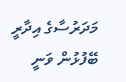މަދަރުސާގެ އިދާރީ ބޭފުޅުން ވަނީ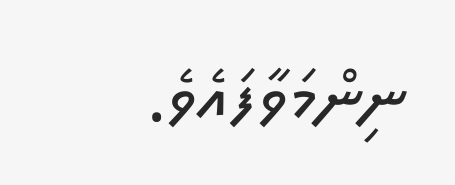ނިންމަވާފައެވެ.